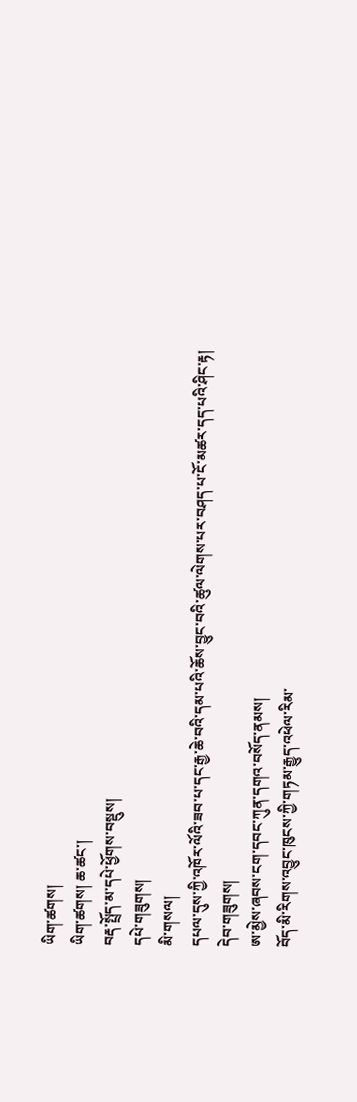ཡིག་ཚགས།
ཡིག་ཚགས། ཆ་ཚང་།
བརྡ་སྤྲོད་མ་དཔེ་ཕྱོགས་བསྡུས།
དཔེ་གཟུགས།
མི་གསལ།
དཔལ་དུས་ཀྱི་འཁོར་ལོའི་ཟབ་པ་དང་རྒྱ་ཆེ་བའི་དམ་པའི་ཆོས་བྱུང་བའི་ཚུལ་ལེགས་པར་བཤད་པ་ངོ་མཚར་དད་པའི་ཤིང་རྟ།
དེབ་གཟུགས།
ཨ་མྱེས་ཞབས་ངག་དབང་ཀུན་དགའ་བསོད་ནམས།
བོད་མི་རིགས་འབྱུང་ཁུངས་ཀྱི་གཏམ་རྒྱུད་འཕེལ་རིམ་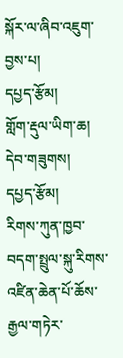སྐོར་ལ་ཞིབ་འཇུག་བྱས་པ།
དཔྱད་རྩོམ།
གློག་རྡུལ་ཡིག་ཆ།
དེབ་གཟུགས།
དཔྱད་རྩོམ།
རིགས་ཀུན་ཁྱབ་བདག་སྤྲུལ་སྐུ་རིགས་འཛིན་ཆེན་པོ་ཆོས་རྒྱལ་གཏེར་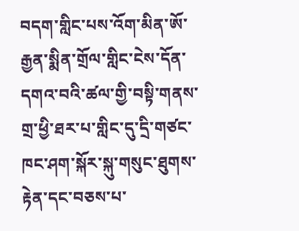བདག་གླིང་པས་འོག་མིན་ཨོ་རྒྱན་སྨིན་གྲོལ་གླིང་ངེས་དོན་དགའ་བའི་ཚལ་གྱི་བསྟི་གནས་གྲ་ཕྱི་ཐར་པ་གླིང་དུ་དྲི་གཙང་ཁང་ཤག་སྐོར་སྐུ་གསུང་ཐུགས་རྟེན་དང་བཅས་པ་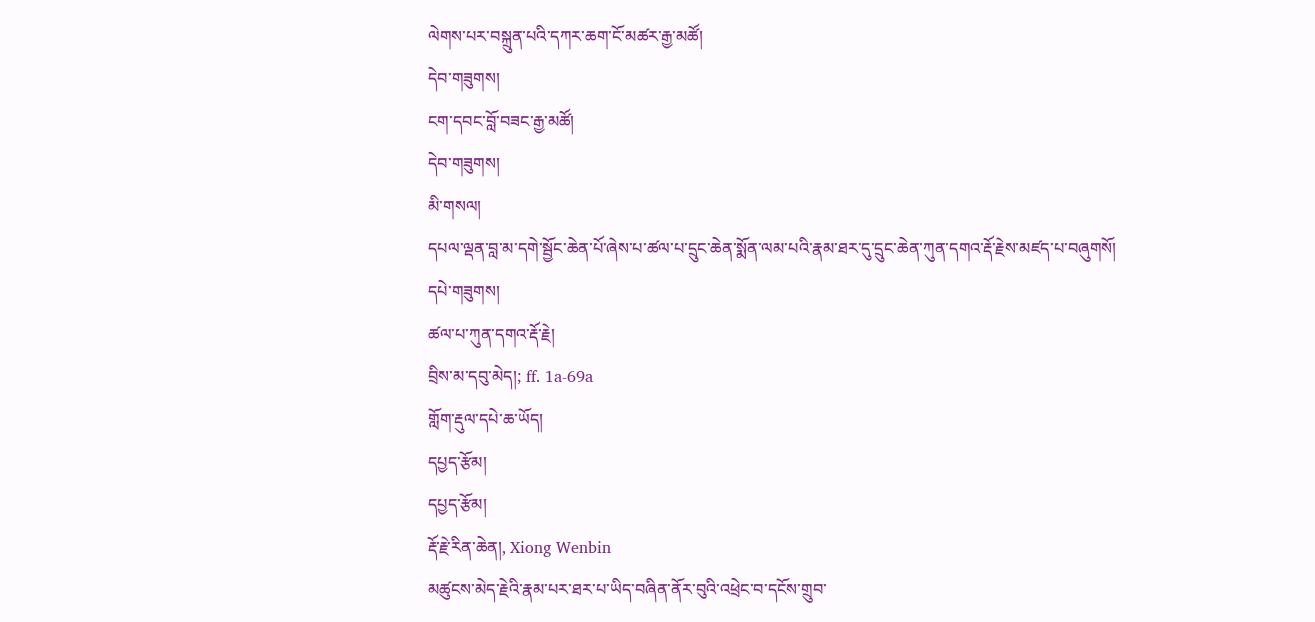ལེགས་པར་བསྐྲུན་པའི་དཀར་ཆག་ངོ་མཚར་རྒྱ་མཚོ།
དེབ་གཟུགས།
ངག་དབང་བློ་བཟང་རྒྱ་མཚོ།
དེབ་གཟུགས།
མི་གསལ།
དཔལ་ལྡན་བླ་མ་དགེ་སྦྱོང་ཆེན་པོ་ཞེས་པ་ཚལ་པ་དྲུང་ཆེན་སྨོན་ལམ་པའི་རྣམ་ཐར་དུ་དྲུང་ཆེན་ཀུན་དགའ་རྡོ་རྗེས་མཛད་པ་བཞུགསོ།
དཔེ་གཟུགས།
ཚལ་པ་ཀུན་དགའ་རྡོ་རྗེ།
བྲིས་མ་དབུ་མེད།; ff. 1a-69a
གློག་རྡུལ་དཔེ་ཆ་ཡོད།
དཔྱད་རྩོམ།
དཔྱད་རྩོམ།
རྡོ་རྗེ་རིན་ཆེན།, Xiong Wenbin
མཚུངས་མེད་རྗེའི་རྣམ་པར་ཐར་པ་ཡིད་བཞིན་ནོར་བུའི་འཕྲེང་བ་དངོས་གྲུབ་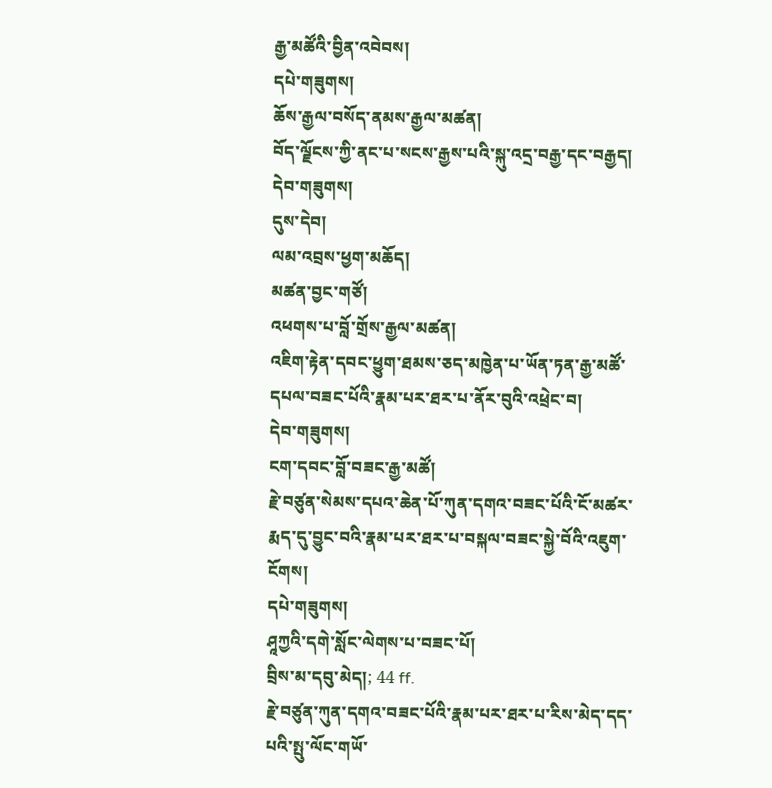རྒྱ་མཚོའི་བྱིན་འབེབས།
དཔེ་གཟུགས།
ཆོས་རྒྱལ་བསོད་ནམས་རྒྱལ་མཚན།
བོད་ལྗོངས་ཀྱི་ནང་པ་སངས་རྒྱས་པའི་སྐུ་འདྲ་བརྒྱ་དང་བརྒྱད།
དེབ་གཟུགས།
དུས་དེབ།
ལམ་འབྲས་ཕྱག་མཆོད།
མཚན་བྱང་གཙོ།
འཕགས་པ་བློ་གྲོས་རྒྱལ་མཚན།
འཇིག་རྟེན་དབང་ཕྱུག་ཐམས་ཅད་མཁྱེན་པ་ཡོན་ཏན་རྒྱ་མཚོ་དཔལ་བཟང་པོའི་རྣམ་པར་ཐར་པ་ནོར་བུའི་འཕྲེང་བ།
དེབ་གཟུགས།
ངག་དབང་བློ་བཟང་རྒྱ་མཚོ།
རྗེ་བཙུན་སེམས་དཔའ་ཆེན་པོ་ཀུན་དགའ་བཟང་པོའི་ངོ་མཚར་རྨད་དུ་བྱུང་བའི་རྣམ་པར་ཐར་པ་བསྐལ་བཟང་སྐྱེ་བོའི་འཇུག་ངོགས།
དཔེ་གཟུགས།
ཤཱཀྱའི་དགེ་སློང་ལེགས་པ་བཟང་པོ།
བྲིས་མ་དབུ་མེད།; 44 ff.
རྗེ་བཙུན་ཀུན་དགའ་བཟང་པོའི་རྣམ་པར་ཐར་པ་རིས་མེད་དད་པའི་སྤུ་ལོང་གཡོ་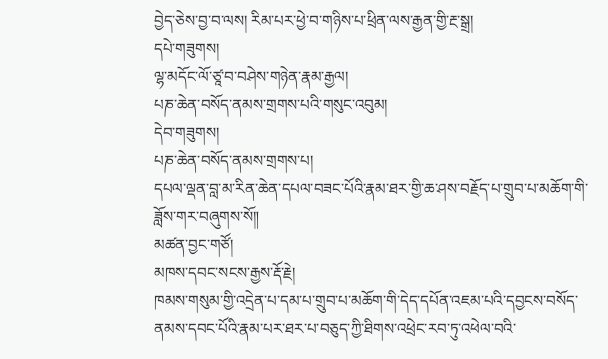བྱེད་ཅེས་བྱ་བ་ལས། རིམ་པར་ཕྱེ་བ་གཉིས་པ་ཕྲིན་ལས་རྒྱན་གྱི་རྔ་སྒྲ།
དཔེ་གཟུགས།
ལྷ་མདོང་ལོ་ཙཱ་བ་བཤེས་གཉེན་རྣམ་རྒྱལ།
པཎ་ཆེན་བསོད་ནམས་གྲགས་པའི་གསུང་འབུམ།
དེབ་གཟུགས།
པཎ་ཆེན་བསོད་ནམས་གྲགས་པ།
དཔལ་ལྡན་བླ་མ་རིན་ཆེན་དཔལ་བཟང་པོའི་རྣམ་ཐར་གྱི་ཆ་ཤས་བརྗོད་པ་གྲུབ་པ་མཆོག་གི་ཟློས་གར་བཞུགས་སོ༎
མཚན་བྱང་གཙོ།
མཁས་དབང་སངས་རྒྱས་རྡོ་རྗེ།
ཁམས་གསུམ་གྱི་འདྲེན་པ་དམ་པ་གྲུབ་པ་མཆོག་གི་དེད་དཔོན་འཇམ་པའི་དབྱངས་བསོད་ནམས་དབང་པོའི་རྣམ་པར་ཐར་པ་བཅུད་ཀྱི་ཐིགས་འཕྲེང་རབ་ཏུ་འཕེལ་བའི་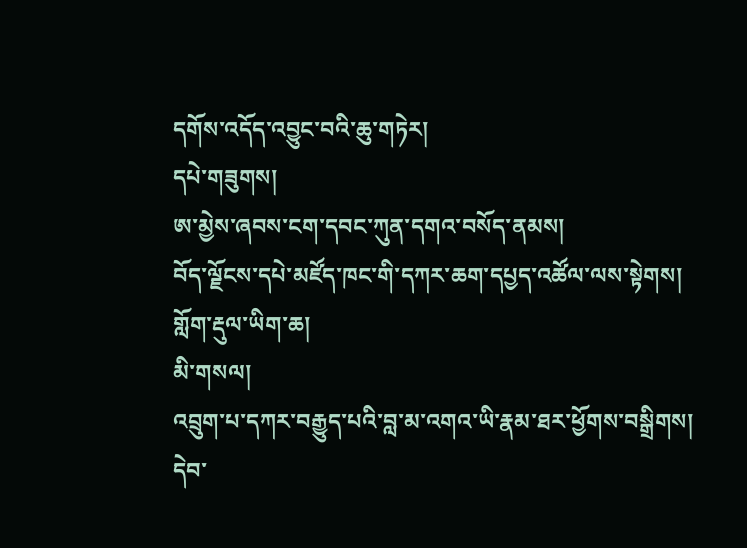དགོས་འདོད་འབྱུང་བའི་ཆུ་གཏེར།
དཔེ་གཟུགས།
ཨ་མྱེས་ཞབས་ངག་དབང་ཀུན་དགའ་བསོད་ནམས།
བོད་ལྗོངས་དཔེ་མཛོད་ཁང་གི་དཀར་ཆག་དཔྱད་འཚོལ་ལས་སྟེགས།
གློག་རྡུལ་ཡིག་ཆ།
མི་གསལ།
འབྲུག་པ་དཀར་བརྒྱུད་པའི་བླ་མ་འགའ་ཡི་རྣམ་ཐར་ཕྱོགས་བསྒྲིགས།
དེབ་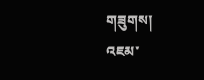གཟུགས།
འཇམ་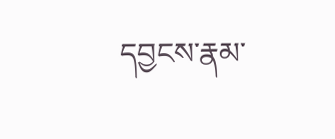དབྱངས་རྣམ་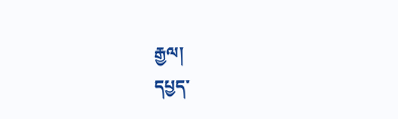རྒྱལ།
དཔྱད་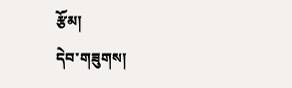རྩོམ།
དེབ་གཟུགས།